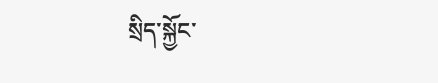སྲིད་སྐྱོང་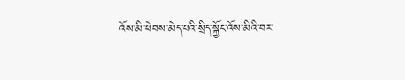འོས་མི་ཕེབས་མེད་པའི་སྲིད་སྐྱོང་འོས་མིའི་བར་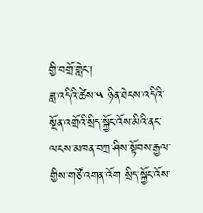གྱི་བགྲོ་གླེང་།
ཟླ་འདིའི་ཚེས་༥ ཉིན་ཐེངས་འདིའི་སྔོན་འགྲོའི་སྲིད་སྐྱོང་འོས་མིའི་ནང་ལངས་མཁན་བཀྲ་ཤིས་སྟོབས་རྒྱལ་གྱིས་གཙོ་འགན་འོག སྲིད་སྐྱོང་འོས་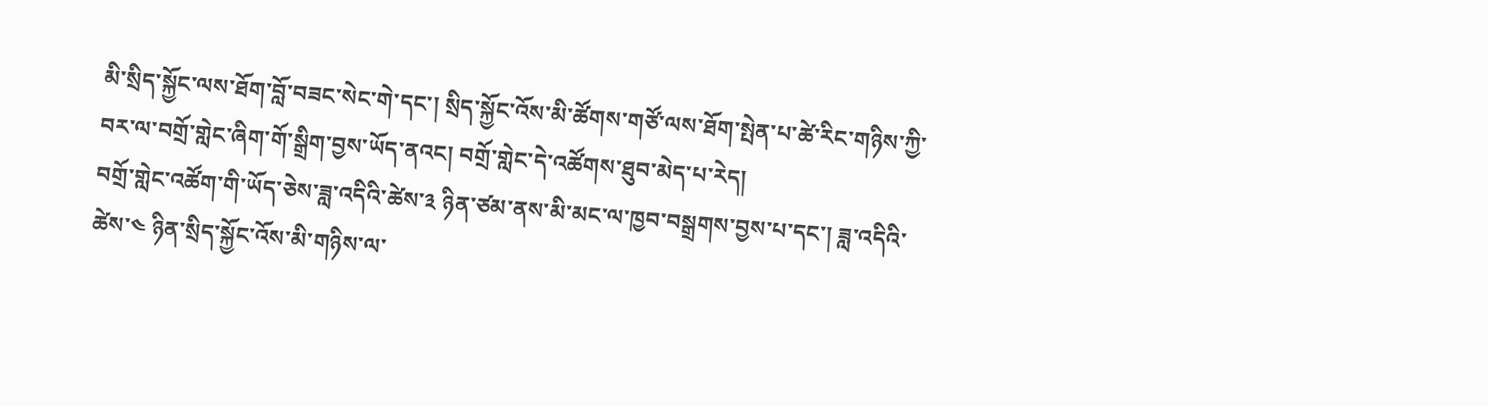མི་སྲིད་སྐྱོང་ལས་ཐོག་བློ་བཟང་སེང་གེ་དང་། སྲིད་སྐྱོང་འོས་མི་ཚོགས་གཙོ་ལས་ཐོག་སྤེན་པ་ཚེ་རིང་གཉིས་ཀྱི་བར་ལ་བགྲོ་གླེང་ཞིག་གོ་སྒྲིག་བྱས་ཡོད་ནའང། བགྲོ་གླེང་དེ་འཚོགས་ཐུབ་མེད་པ་རེད།
བགྲོ་གླེང་འཚོག་གི་ཡོད་ཅེས་ཟླ་འདིའི་ཚེས་༣ ཉིན་ཙམ་ནས་མི་མང་ལ་ཁྱབ་བསྒྲགས་བྱས་པ་དང་། ཟླ་འདིའི་ཚེས་༤ ཉིན་སྲིད་སྐྱོང་འོས་མི་གཉིས་ལ་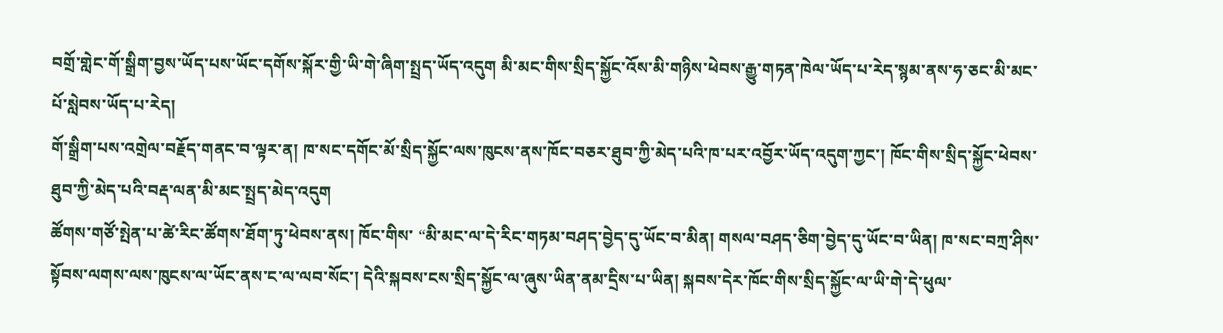བགྲོ་གླེང་གོ་སྒྲིག་བྱས་ཡོད་པས་ཡོང་དགོས་སྐོར་གྱི་ཡི་གེ་ཞིག་སྤྲད་ཡོད་འདུག མི་མང་གིས་སྲིད་སྐྱོང་འོས་མི་གཉིས་ཕེབས་རྒྱུ་གཏན་ཁེལ་ཡོད་པ་རེད་སྙམ་ནས་ཧ་ཅང་མི་མང་པོ་སླེབས་ཡོད་པ་རེད།
གོ་སྒྲིག་པས་འགྲེལ་བརྗོད་གནང་བ་ལྟར་ན། ཁ་སང་དགོང་མོ་སྲིད་སྐྱོང་ལས་ཁུངས་ནས་ཁོང་བཅར་ཐུབ་ཀྱི་མེད་པའི་ཁ་པར་འབྱོར་ཡོད་འདུག་ཀྱང་། ཁོང་གིས་སྲིད་སྐྱོང་ཕེབས་ཐུབ་ཀྱི་མེད་པའི་བརྡ་ལན་མི་མང་སྤྲད་མེད་འདུག
ཚོགས་གཙོ་སྤེན་པ་ཚེ་རིང་ཚོགས་ཐོག་ཏུ་ཕེབས་ནས། ཁོང་གིས་ “མི་མང་ལ་དེ་རིང་གཏམ་བཤད་བྱེད་དུ་ཡོང་བ་མིན། གསལ་བཤད་ཅིག་བྱེད་དུ་ཡོང་བ་ཡིན། ཁ་སང་བཀྲ་ཤིས་སྟོབས་ལགས་ལས་ཁུངས་ལ་ཡོང་ནས་ང་ལ་ལབ་སོང་། དེའི་སྐབས་ངས་སྲིད་སྐྱོང་ལ་ཞུས་ཡིན་ནམ་དྲིས་པ་ཡིན། སྐབས་དེར་ཁོང་གིས་སྲིད་སྐྱོང་ལ་ཡི་གེ་དེ་ཕུལ་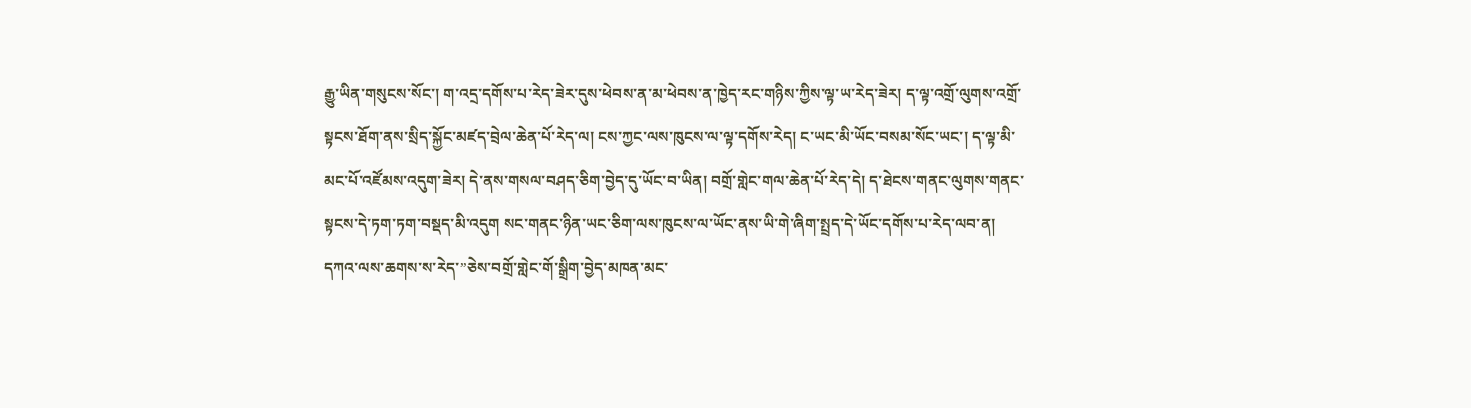རྒྱུ་ཡིན་གསུངས་སོང་། ག་འདྲ་དགོས་པ་རེད་ཟེར་དུས་ཕེབས་ན་མ་ཕེབས་ན་ཁྱེད་རང་གཉིས་ཀྱིས་ལྟ་ཡ་རེད་ཟེར། ད་ལྟ་འགྲོ་ལུགས་འགྲོ་སྟངས་ཐོག་ནས་སྲིད་སྐྱོང་མཛད་བྲེལ་ཆེན་པོ་རེད་ལ། ངས་ཀྱང་ལས་ཁུངས་ལ་ལྟ་དགོས་རེད། ང་ཡང་མི་ཡོང་བསམ་སོང་ཡང་། ད་ལྟ་མི་མང་པོ་འཛོམས་འདུག་ཟེར། དེ་ནས་གསལ་བཤད་ཅིག་བྱེད་དུ་ཡོང་བ་ཡིན། བགྲོ་གླེང་གལ་ཆེན་པོ་རེད་དེ། ད་ཐེངས་གནང་ལུགས་གནང་སྟངས་དེ་ཏག་ཏག་བསྡད་མི་འདུག སང་གནང་ཉིན་ཡང་ཅིག་ལས་ཁུངས་ལ་ཡོང་ནས་ཡི་གེ་ཞིག་སྤྲད་དེ་ཡོང་དགོས་པ་རེད་ལབ་ན། དཀའ་ལས་ཆགས་ས་རེད་”ཅེས་བགྲོ་གླེང་གོ་སྒྲིག་བྱེད་མཁན་མང་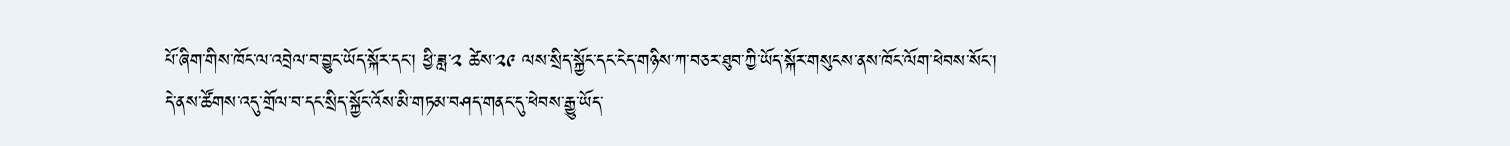པོ་ཞིག་གིས་ཁོང་ལ་འབྲེལ་བ་བྱུང་ཡོད་སྐོར་དང་། ཕྱི་ཟླ་༢ ཚེས་༢༩ ལས་སྲིད་སྐྱོང་དང་ངེད་གཉིས་ཀ་བཅར་ཐུབ་ཀྱི་ཡོད་སྐོར་གསུངས་ནས་ཁོང་ལོག་ཕེབས་སོང་།
དེ་ནས་ཚོགས་འདུ་གྲོལ་བ་དང་སྲིད་སྐྱོང་འོས་མི་གཏམ་བཤད་གནང་དུ་ཕེབས་རྒྱུ་ཡོད་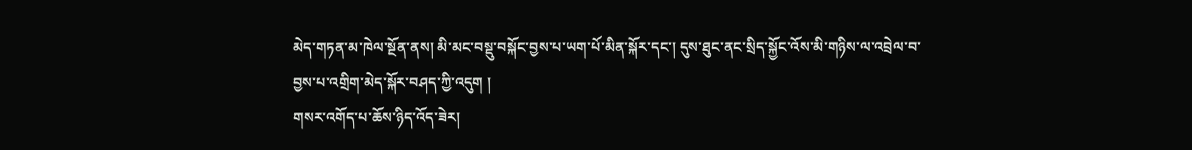མེད་གཏན་མ་ཁེལ་སྔོན་ནས། མི་མང་བསྡུ་བསྐོང་བྱས་པ་ཡག་པོ་མིན་སྐོར་དང་། དུས་ཐུང་ནང་སྲིད་སྐྱོང་འོས་མི་གཉིས་ལ་འབྲེལ་བ་བྱས་པ་འགྲིག་མེད་སྐོར་བཤད་ཀྱི་འདུག །
གསར་འགོད་པ་ཆོས་ཉིད་འོད་ཟེར།